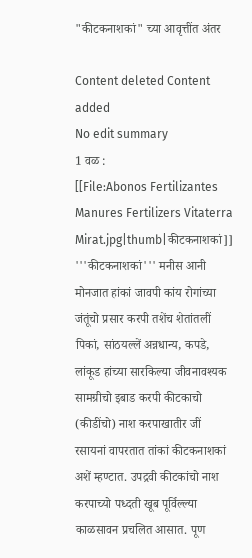"कीटकनाशकां" च्या आवृत्तींत अंतर

Content deleted Content added
No edit summary
1 वळ :
[[File:Abonos Fertilizantes Manures Fertilizers Vitaterra Mirat.jpg|thumb|कीटकनाशकां]]
'''कीटकनाशकां''' मनीस आनी मोनजात हांकां जावपी कांय रोगांच्या जंतूंचो प्रसार करपी तशेंच शेतांतलीं पिकां, सांठयल्लें अन्नधान्य, कपडे, लांकूड हांच्या सारकिल्या जीवनावश्यक सामग्रीचो इबाड करपी कीटकाचो (कीडींचो) नाश करपाखातीर जीं रसायनां वापरतात तांकां कीटकनाशकां अशें म्हण्टात. उपद्रवी कीटकांचो नाश करपाच्यो पध्दती खूब पूर्विल्ल्या काळसावन प्रचलित आसात. पूण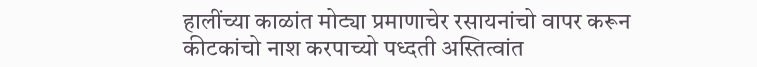हालींच्या काळांत मोट्या प्रमाणाचेर रसायनांचो वापर करून कीटकांचो नाश करपाच्यो पध्दती अस्तित्वांत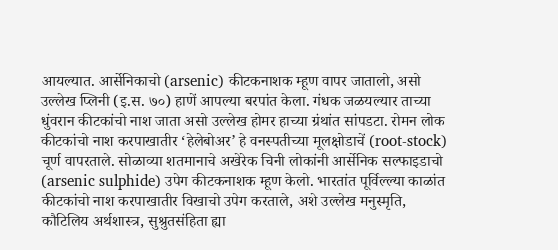आयल्यात. आर्सेनिकाचो (arsenic) कीटकनाशक म्हूण वापर जातालो, असो उल्लेख प्लिनी (इ.स. ७०) हाणें आपल्या बरपांत केला. गंधक जळयल्यार ताच्या धुंवरान कीटकांचो नाश जाता असो उल्लेख होमर हाच्या ग्रंथांत सांपडटा. रोमन लोक कीटकांचो नाश करपाखातीर ‘हेलेबोअर’ हे वनस्पतीच्या मूलक्षोडाचें (root-stock) चूर्ण वापरताले. सोळाव्या शतमानाचे अखेरेक चिनी लोकांनी आर्सेनिक सल्फाइडाचो (arsenic sulphide) उपेग कीटकनाशक म्हूण केलो. भारतांत पूर्विल्ल्या काळांत कीटकांचो नाश करपाखातीर विखाचो उपेग करताले, अशे उल्लेख मनुस्मृति, कौटिलिय अर्थशास्त्र, सुश्रुतसंहिता ह्या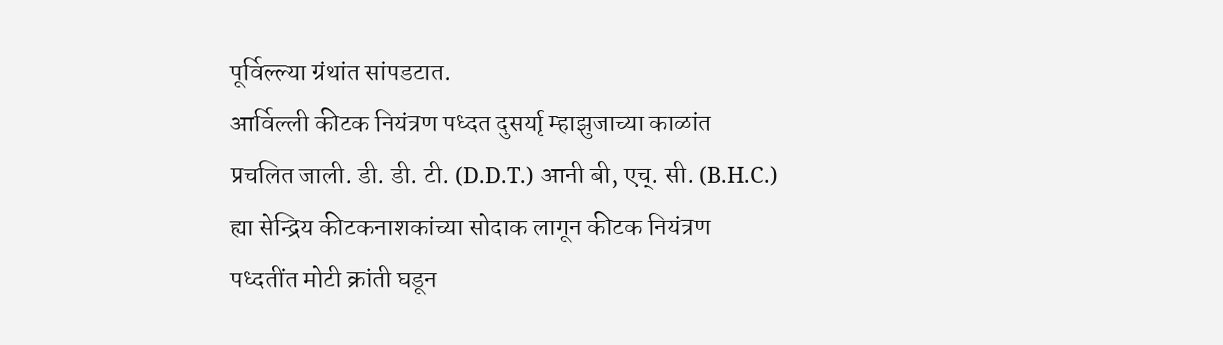पूर्विल्ल्या ग्रंथांत सांपडटात.
आर्विल्ली कीटक नियंत्रण पध्दत दुसर्याृ म्हाझुजाच्या काळांत प्रचलित जाली. डी. डी. टी. (D.D.T.) आनी बी, एच्‌. सी. (B.H.C.) ह्या सेन्द्रिय कीटकनाशकांच्या सोदाक लागून कीटक नियंत्रण पध्दतींत मोटी क्रांती घडून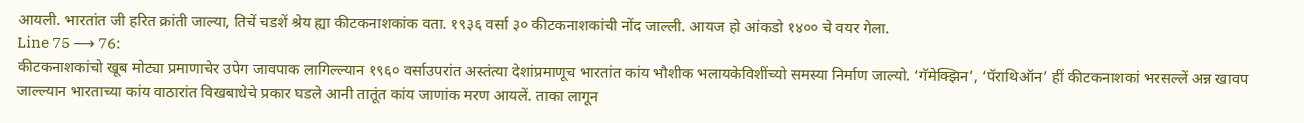आयली. भारतांत जी हरित क्रांती जाल्या, तिचें चडशें श्रेय ह्या कीटकनाशकांक वता. १९३६ वर्सा ३० कीटकनाशकांची नोंद जाल्ली. आयज हो आंकडो १४०० चे वयर गेला.
Line 75 ⟶ 76:
कीटकनाशकांचो खूब मोट्या प्रमाणाचेर उपेग जावपाक लागिल्ल्यान १९६० वर्साउपरांत अस्तंत्या देशांप्रमाणूच भारतांत कांय भौशीक भलायकेविशींच्यो समस्या निर्माण जाल्यो. ‘गॅमेक्झिन’, ‘पॅराथिऑन’ हीं कीटकनाशकां भरसल्लें अन्न खावप जाल्ल्यान भारताच्या कांय वाठारांत विखबाधेचे प्रकार घडले आनी तातूंत कांय जाणांक मरण आयलें. ताका लागून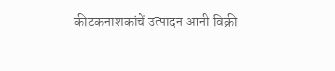कीटकनाशकांचें उत्पादन आनी विक्री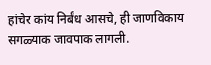हांचेर कांय निर्बंध आसचे, ही जाणविकाय सगळ्याक जावपाक लागली.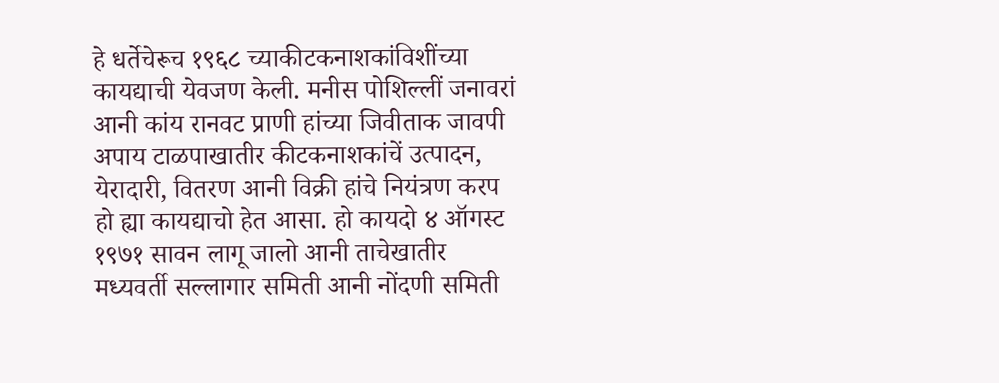हे धर्तेचेरूच १९६८ च्याकीटकनाशकांविशींच्या कायद्याची येवजण केली. मनीस पोशिल्लीं जनावरां आनी कांय रानवट प्राणी हांच्या जिवीताक जावपी अपाय टाळपाखातीर कीटकनाशकांचें उत्पादन, येरादारी, वितरण आनी विक्री हांचे नियंत्रण करप हो ह्या कायद्याचो हेत आसा. हो कायदो ४ ऑगस्ट १९७१ सावन लागू जालो आनी ताचेखातीर मध्यवर्ती सल्लागार समिती आनी नोंदणी समिती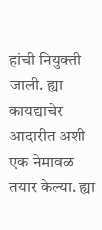हांची नियुक्ती जाली. ह्या कायद्याचेर आदारीत अशी एक नेमावळ तयार केल्या. ह्या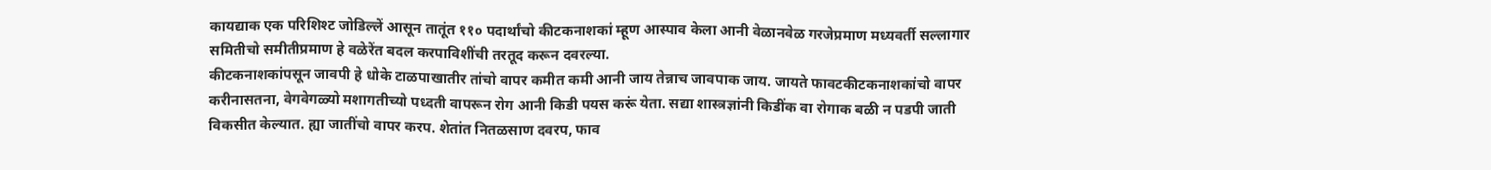कायद्याक एक परिशिश्ट जोडिल्लें आसून तातूंत ११० पदार्थांचो कीटकनाशकां म्हूण आस्पाव केला आनी वेळानवेळ गरजेप्रमाण मध्यवर्ती सल्लागार समितीचो समीतीप्रमाण हे वळेरेंत बदल करपाविशींची तरतूद करून दवरल्या.
कीटकनाशकांपसून जावपी हे धोके टाळपाखातीर तांचो वापर कमीत कमी आनी जाय तेन्नाच जावपाक जाय. जायते फावटकीटकनाशकांचो वापर करीनासतना, वेगवेगळ्यो मशागतीच्यो पध्दती वापरून रोग आनी किडी पयस करूं येता. सद्या शास्त्रज्ञांनी किडींक वा रोगाक बळी न पडपी जाती विकसीत केल्यात. ह्या जातींचो वापर करप. शेतांत नितळसाण दवरप, फाव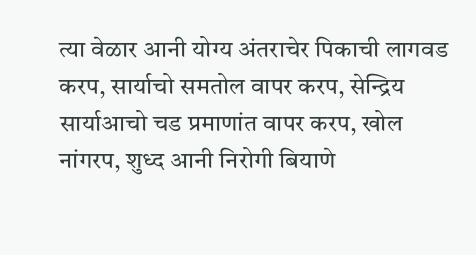त्या वेळार आनी योग्य अंतराचेर पिकाची लागवड करप, सार्याचो समतोल वापर करप, सेन्द्रिय सार्याआचो चड प्रमाणांत वापर करप, खोल नांगरप, शुध्द आनी निरोगी बियाणे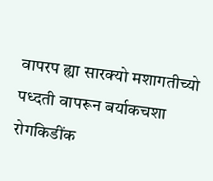वापरप ह्या सारक्यो मशागतीच्यो पध्दती वापरून बर्याकचशा रोगकिडींक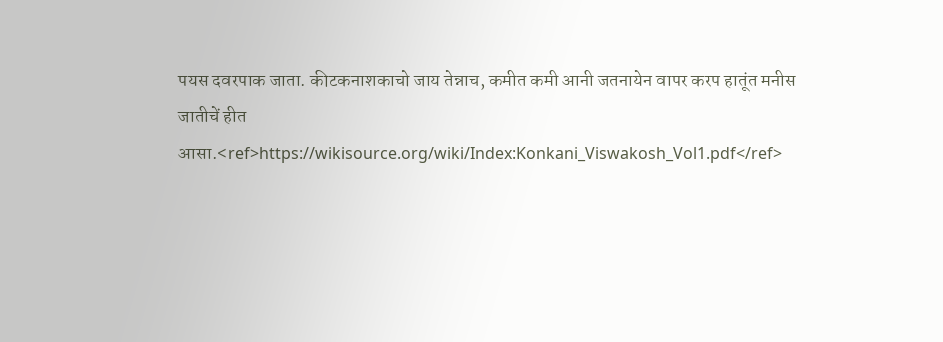पयस दवरपाक जाता. कीटकनाशकाचो जाय तेन्नाच, कमीत कमी आनी जतनायेन वापर करप हातूंत मनीस जातीचें हीत आसा.<ref>https://wikisource.org/wiki/Index:Konkani_Viswakosh_Vol1.pdf</ref>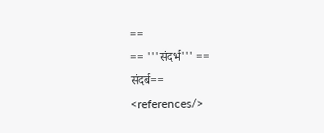==
== '''संदर्भ''' ==
संदर्ब==
<references/>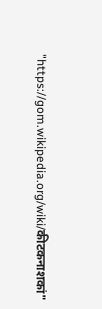"https://gom.wikipedia.org/wiki/कीटकनाशकां"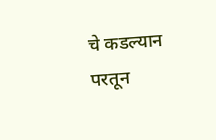चे कडल्यान परतून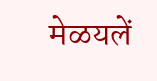मेळयलें